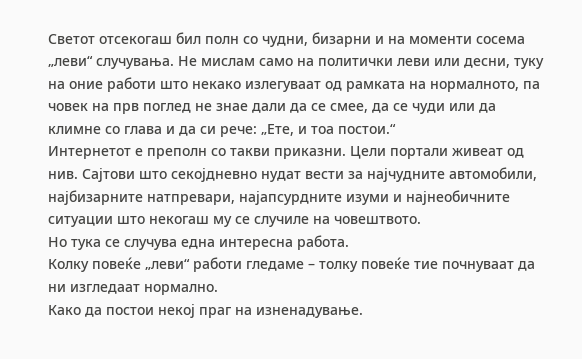Светот отсекогаш бил полн со чудни, бизарни и на моменти сосема „леви“ случувања. Не мислам само на политички леви или десни, туку на оние работи што некако излегуваат од рамката на нормалното, па човек на прв поглед не знае дали да се смее, да се чуди или да климне со глава и да си рече: „Ете, и тоа постои.“
Интернетот е преполн со такви приказни. Цели портали живеат од нив. Сајтови што секојдневно нудат вести за најчудните автомобили, најбизарните натпревари, најапсурдните изуми и најнеобичните ситуации што некогаш му се случиле на човештвото.
Но тука се случува една интересна работа.
Колку повеќе „леви“ работи гледаме – толку повеќе тие почнуваат да ни изгледаат нормално.
Како да постои некој праг на изненадување.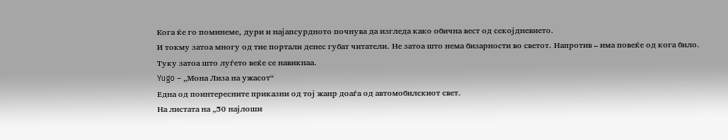Кога ќе го поминеме, дури и најапсурдното почнува да изгледа како обична вест од секојдневието.
И токму затоа многу од тие портали денес губат читатели. Не затоа што нема бизарности во светот. Напротив – има повеќе од кога било.
Туку затоа што луѓето веќе се навикнаа.
Yugo – „Мона Лиза на ужасот“
Една од поинтересните приказни од тој жанр доаѓа од автомобилскиот свет.
На листата на „50 најлоши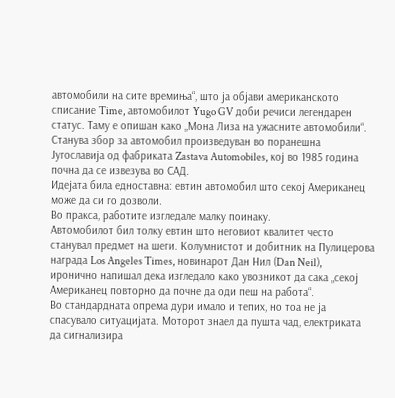автомобили на сите времиња“, што ја објави американското списание Time, автомобилот Yugo GV доби речиси легендарен статус. Таму е опишан како „Мона Лиза на ужасните автомобили“.
Станува збор за автомобил произведуван во поранешна Југославија од фабриката Zastava Automobiles, кој во 1985 година почна да се извезува во САД.
Идејата била едноставна: евтин автомобил што секој Американец може да си го дозволи.
Во пракса, работите изгледале малку поинаку.
Автомобилот бил толку евтин што неговиот квалитет често станувал предмет на шеги. Колумнистот и добитник на Пулицерова награда Los Angeles Times, новинарот Дан Нил (Dan Neil), иронично напишал дека изгледало како увозникот да сака „секој Американец повторно да почне да оди пеш на работа“.
Во стандардната опрема дури имало и тепих, но тоа не ја спасувало ситуацијата. Моторот знаел да пушта чад, електриката да сигнализира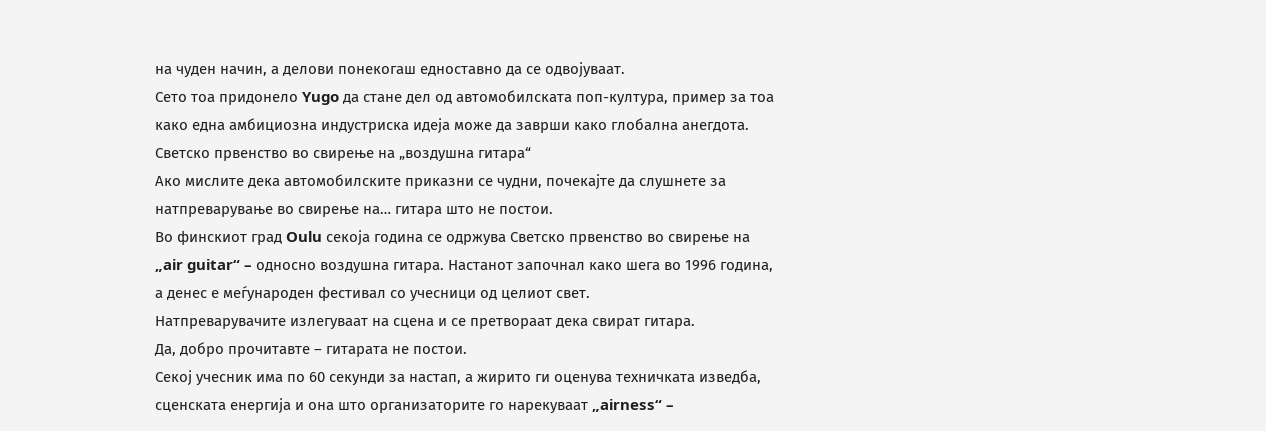на чуден начин, а делови понекогаш едноставно да се одвојуваат.
Сето тоа придонело Yugo да стане дел од автомобилската поп-култура, пример за тоа како една амбициозна индустриска идеја може да заврши како глобална анегдота.
Светско првенство во свирење на „воздушна гитара“
Ако мислите дека автомобилските приказни се чудни, почекајте да слушнете за натпреварување во свирење на… гитара што не постои.
Во финскиот град Oulu секоја година се одржува Светско првенство во свирење на „air guitar“ – односно воздушна гитара. Настанот започнал како шега во 1996 година, а денес е меѓународен фестивал со учесници од целиот свет.
Натпреварувачите излегуваат на сцена и се претвораат дека свират гитара.
Да, добро прочитавте – гитарата не постои.
Секој учесник има по 60 секунди за настап, а жирито ги оценува техничката изведба, сценската енергија и она што организаторите го нарекуваат „airness“ –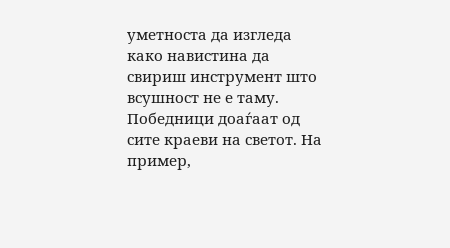уметноста да изгледа како навистина да свириш инструмент што всушност не е таму.
Победници доаѓаат од сите краеви на светот. На пример,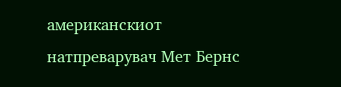американскиот натпреварувач Мет Бернс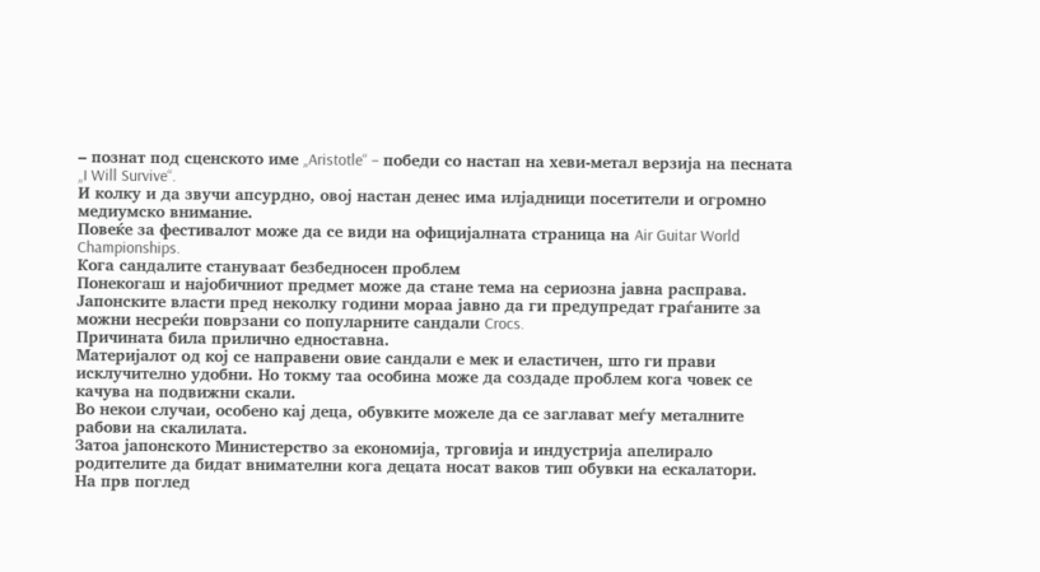– познат под сценското име „Aristotle“ – победи со настап на хеви-метал верзија на песната „I Will Survive“.
И колку и да звучи апсурдно, овој настан денес има илјадници посетители и огромно медиумско внимание.
Повеќе за фестивалот може да се види на официјалната страница на Air Guitar World Championships.
Кога сандалите стануваат безбедносен проблем
Понекогаш и најобичниот предмет може да стане тема на сериозна јавна расправа.
Јапонските власти пред неколку години мораа јавно да ги предупредат граѓаните за можни несреќи поврзани со популарните сандали Crocs.
Причината била прилично едноставна.
Материјалот од кој се направени овие сандали е мек и еластичен, што ги прави исклучително удобни. Но токму таа особина може да создаде проблем кога човек се качува на подвижни скали.
Во некои случаи, особено кај деца, обувките можеле да се заглават меѓу металните рабови на скалилата.
Затоа јапонското Министерство за економија, трговија и индустрија апелирало родителите да бидат внимателни кога децата носат ваков тип обувки на ескалатори.
На прв поглед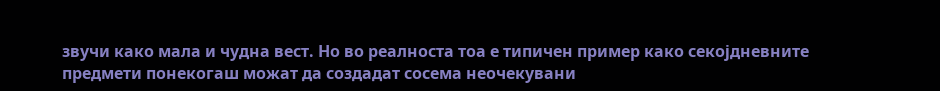звучи како мала и чудна вест. Но во реалноста тоа е типичен пример како секојдневните предмети понекогаш можат да создадат сосема неочекувани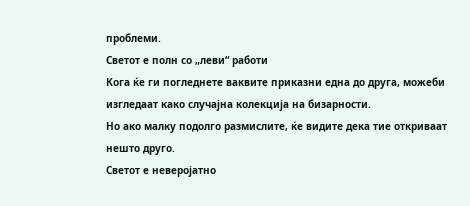проблеми.
Светот е полн со „леви“ работи
Кога ќе ги погледнете ваквите приказни една до друга, можеби изгледаат како случајна колекција на бизарности.
Но ако малку подолго размислите, ќе видите дека тие откриваат нешто друго.
Светот е неверојатно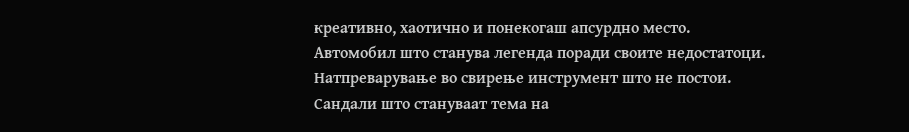креативно, хаотично и понекогаш апсурдно место.
Автомобил што станува легенда поради своите недостатоци.
Натпреварување во свирење инструмент што не постои.
Сандали што стануваат тема на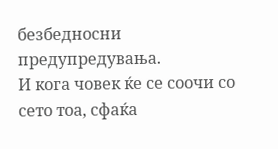безбедносни предупредувања.
И кога човек ќе се соочи со сето тоа, сфаќа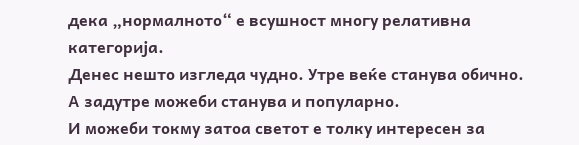дека „нормалното“ е всушност многу релативна категорија.
Денес нешто изгледа чудно. Утре веќе станува обично.
А задутре можеби станува и популарно.
И можеби токму затоа светот е толку интересен за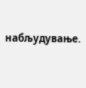набљудување.